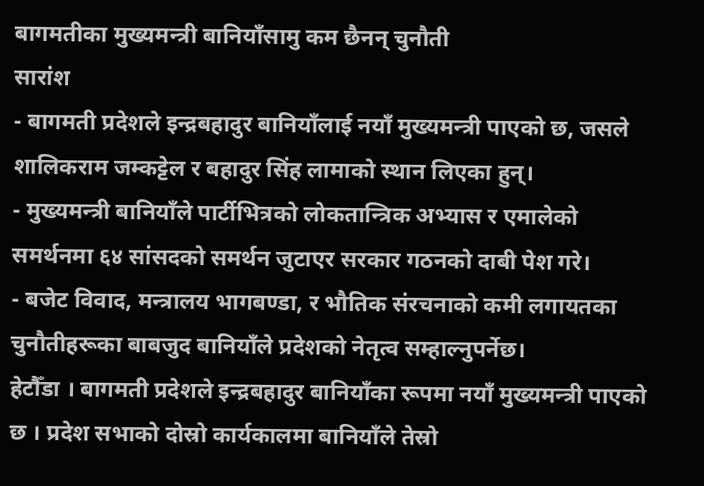बागमतीका मुख्यमन्त्री बानियाँसामु कम छैनन् चुनौती
सारांश
- बागमती प्रदेशले इन्द्रबहादुर बानियाँलाई नयाँ मुख्यमन्त्री पाएको छ, जसले शालिकराम जम्कट्टेल र बहादुर सिंह लामाको स्थान लिएका हुन्।
- मुख्यमन्त्री बानियाँले पार्टीभित्रको लोकतान्त्रिक अभ्यास र एमालेको समर्थनमा ६४ सांसदको समर्थन जुटाएर सरकार गठनको दाबी पेश गरे।
- बजेट विवाद, मन्त्रालय भागबण्डा, र भौतिक संरचनाको कमी लगायतका चुनौतीहरूका बाबजुद बानियाँले प्रदेशको नेतृत्व सम्हाल्नुपर्नेछ।
हेटौँडा । बागमती प्रदेशले इन्द्रबहादुर बानियाँका रूपमा नयाँ मुख्यमन्त्री पाएको छ । प्रदेश सभाको दोस्रो कार्यकालमा बानियाँले तेस्रो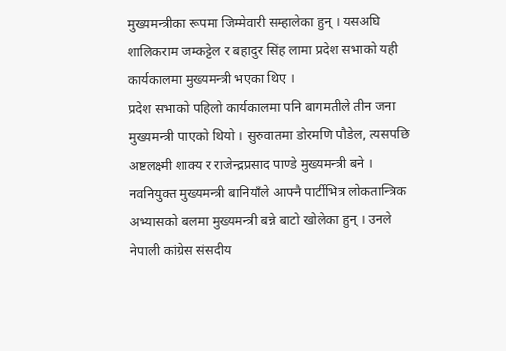मुख्यमन्त्रीका रूपमा जिम्मेवारी सम्हालेका हुन् । यसअघि शालिकराम जम्कट्टेल र बहादुर सिंह लामा प्रदेश सभाको यही कार्यकालमा मुख्यमन्त्री भएका थिए ।
प्रदेश सभाको पहिलो कार्यकालमा पनि बागमतीले तीन जना मुख्यमन्त्री पाएको थियो । सुरुवातमा डोरमणि पौडेल, त्यसपछि अष्टलक्ष्मी शाक्य र राजेन्द्रप्रसाद पाण्डे मुख्यमन्त्री बने ।
नवनियुक्त मुख्यमन्त्री बानियाँले आफ्नै पार्टीभित्र लोकतान्त्रिक अभ्यासको बलमा मुख्यमन्त्री बन्ने बाटो खोलेका हुन् । उनले नेपाली कांग्रेस संसदीय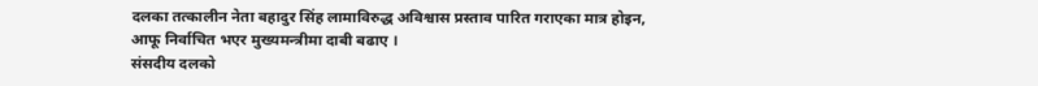दलका तत्कालीन नेता बहादुर सिंह लामाविरुद्ध अविश्वास प्रस्ताव पारित गराएका मात्र होइन, आफू निर्वाचित भएर मुख्यमन्त्रीमा दाबी बढाए ।
संसदीय दलको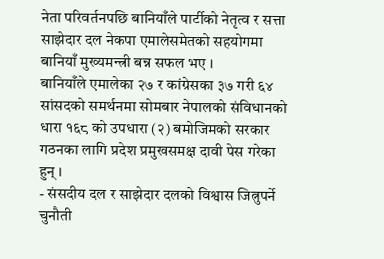नेता परिवर्तनपछि बानियाँले पार्टीको नेतृत्व र सत्ता साझेदार दल नेकपा एमालेसमेतको सहयोगमा बानियाँ मुख्यमन्त्री बन्न सफल भए ।
बानियाँले एमालेका २७ र कांग्रेसका ३७ गरी ६४ सांसदको समर्थनमा सोमबार नेपालको संविधानको धारा १६८ को उपधारा (२) बमोजिमको सरकार गठनका लागि प्रदेश प्रमुखसमक्ष दावी पेस गरेका हुन् ।
- संसदीय दल र साझेदार दलको विश्वास जित्नुपर्ने चुनौती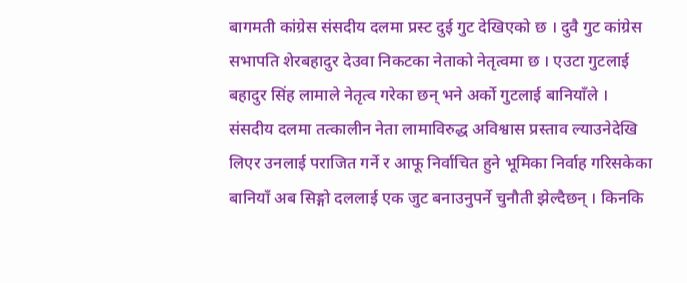बागमती कांग्रेस संसदीय दलमा प्रस्ट दुई गुट देखिएको छ । दुवै गुट कांग्रेस सभापति शेरबहादुर देउवा निकटका नेताको नेतृत्वमा छ । एउटा गुटलाई बहादुर सिंह लामाले नेतृत्व गरेका छन् भने अर्को गुटलाई बानियाँले ।
संसदीय दलमा तत्कालीन नेता लामाविरुद्ध अविश्वास प्रस्ताव ल्याउनेदेखि लिएर उनलाई पराजित गर्ने र आफू निर्वाचित हुने भूमिका निर्वाह गरिसकेका बानियाँ अब सिङ्गो दललाई एक जुट बनाउनुपर्ने चुनौती झेल्दैछन् । किनकि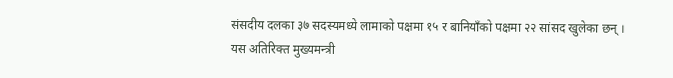संसदीय दलका ३७ सदस्यमध्ये लामाको पक्षमा १५ र बानियाँको पक्षमा २२ सांसद खुलेका छन् ।
यस अतिरिक्त मुख्यमन्त्री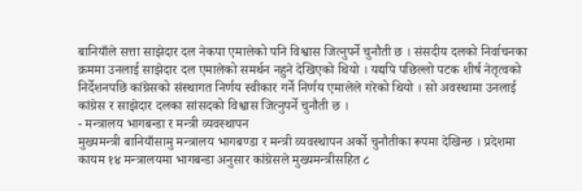बानियाँले सत्ता साझेदार दल नेकपा एमालेको पनि विश्वास जित्नुपर्ने चुनौती छ । संसदीय दलको निर्वाचनका क्रममा उनलाई साझेदार दल एमालेको समर्थन नहुने देखिएको थियो । यद्यपि पछिल्लो पटक शीर्ष नेतृत्वको निर्देशनपछि कांग्रेसको संस्थागत निर्णय स्वीकार गर्ने निर्णय एमालेले गरेको थियो । सो अवस्थामा उनलाई कांग्रेस र साझेदार दलका सांसदको विश्वास जित्नुपर्ने चुनौती छ ।
- मन्त्रालय भागबन्डा र मन्त्री व्यवस्थापन
मुख्यमन्त्री बानियाँसामु मन्त्रालय भागबण्डा र मन्त्री व्यवस्थापन अर्को चुनौतीका रूपमा देखिन्छ । प्रदेशमा कायम १४ मन्त्रालयमा भागबन्डा अनुसार कांग्रेसले मुख्यमन्त्रीसहित ८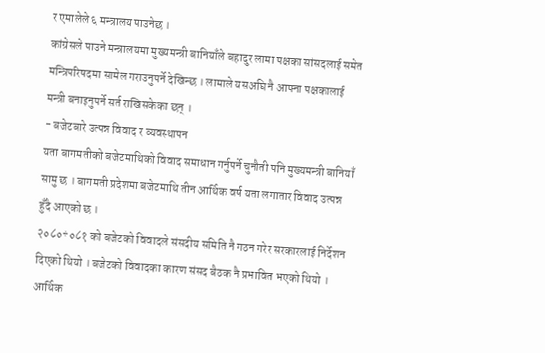र एमालेले ६ मन्त्रालय पाउनेछ ।
कांग्रेसले पाउने मन्त्रालयमा मुख्यमन्त्री बानियाँले बहादुर लामा पक्षका सांसदलाई समेत मन्त्रिपरिषदमा सामेल गराउनुपर्ने देखिन्छ । लामाले यसअघि नै आफ्ना पक्षकालाई मन्त्री बनाइनुपर्ने सर्त राखिसकेका छन् ।
- बजेटबारे उत्पन्न विवाद र व्यवस्थापन
यता बागमतीको बजेटमाथिको विवाद समाधान गर्नुपर्ने चुनौती पनि मुख्यमन्त्री बानियाँ सामु छ । बागमती प्रदेशमा बजेटमाथि तीन आर्थिक वर्ष यता लगातार विवाद उत्पन्न हुँदै आएको छ ।
२०८०÷०८१ को बजेटको विवादले संसदीय समिति नै गठन गरेर सरकारलाई निर्देशन दिएको थियो । बजेटको विवादका कारण संसद बैठक नै प्रभावित भएको थियो । आर्थिक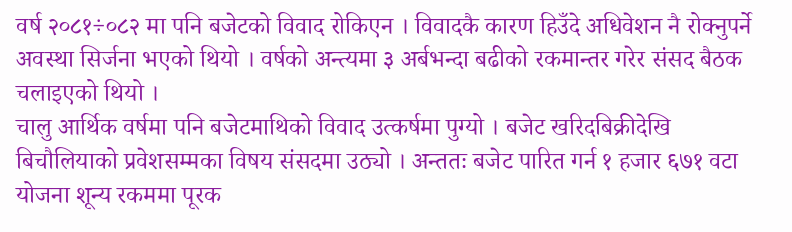वर्ष २०८१÷०८२ मा पनि बजेटको विवाद रोकिएन । विवादकै कारण हिउँदे अधिवेशन नै रोक्नुपर्ने अवस्था सिर्जना भएको थियो । वर्षको अन्त्यमा ३ अर्बभन्दा बढीको रकमान्तर गरेर संसद बैठक चलाइएको थियो ।
चालु आर्थिक वर्षमा पनि बजेटमाथिको विवाद उत्कर्षमा पुग्यो । बजेट खरिदबिक्रीदेखि बिचौलियाको प्रवेशसम्मका विषय संसदमा उठ्यो । अन्ततः बजेट पारित गर्न १ हजार ६७१ वटा योजना शून्य रकममा पूरक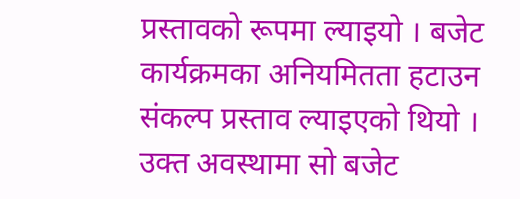प्रस्तावको रूपमा ल्याइयो । बजेट कार्यक्रमका अनियमितता हटाउन संकल्प प्रस्ताव ल्याइएको थियो । उक्त अवस्थामा सो बजेट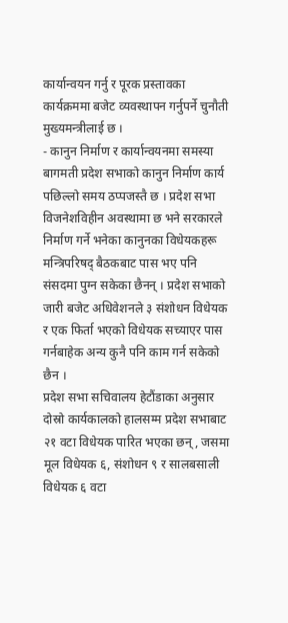कार्यान्वयन गर्नु र पूरक प्रस्तावका कार्यक्रममा बजेट व्यवस्थापन गर्नुपर्ने चुनौती मुख्यमन्त्रीलाई छ ।
- कानुन निर्माण र कार्यान्वयनमा समस्या
बागमती प्रदेश सभाको कानुन निर्माण कार्य पछिल्लो समय ठप्पजस्तै छ । प्रदेश सभा विजनेशविहीन अवस्थामा छ भने सरकारले निर्माण गर्ने भनेका कानुनका विधेयकहरू मन्त्रिपरिषद् बैठकबाट पास भए पनि संसदमा पुग्न सकेका छैनन् । प्रदेश सभाको जारी बजेट अधिवेशनले ३ संशोधन विधेयक र एक फिर्ता भएको विधेयक सच्याएर पास गर्नबाहेक अन्य कुनै पनि काम गर्न सकेको छैन ।
प्रदेश सभा सचिवालय हेटौंडाका अनुसार दोस्रो कार्यकालको हालसम्म प्रदेश सभाबाट २१ वटा विधेयक पारित भएका छन्, जसमा मूल विधेयक ६, संशोधन ९ र सालबसाली विधेयक ६ वटा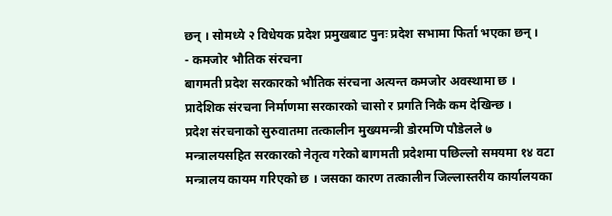छन् । सोमध्ये २ विधेयक प्रदेश प्रमुखबाट पुनः प्रदेश सभामा फिर्ता भएका छन् ।
- कमजोर भौतिक संरचना
बागमती प्रदेश सरकारको भौतिक संरचना अत्यन्त कमजोर अवस्थामा छ । प्रादेशिक संरचना निर्माणमा सरकारको चासो र प्रगति निकै कम देखिन्छ ।
प्रदेश संरचनाको सुरुवातमा तत्कालीन मुख्यमन्त्री डोरमणि पौडेलले ७ मन्त्रालयसहित सरकारको नेतृत्व गरेको बागमती प्रदेशमा पछिल्लो समयमा १४ वटा मन्त्रालय कायम गरिएको छ । जसका कारण तत्कालीन जिल्लास्तरीय कार्यालयका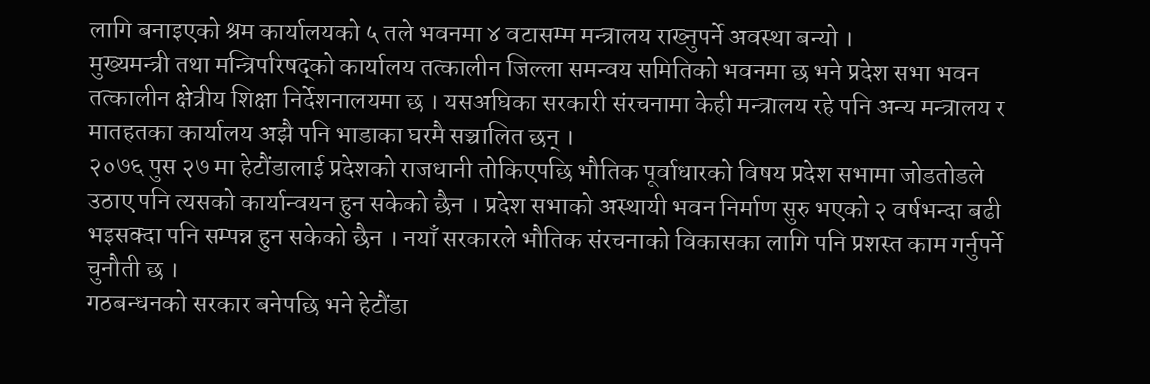लागि बनाइएको श्रम कार्यालयको ५ तले भवनमा ४ वटासम्म मन्त्रालय राख्नुपर्ने अवस्था बन्यो ।
मुख्यमन्त्री तथा मन्त्रिपरिषद्को कार्यालय तत्कालीन जिल्ला समन्वय समितिको भवनमा छ भने प्रदेश सभा भवन तत्कालीन क्षेत्रीय शिक्षा निर्देशनालयमा छ । यसअघिका सरकारी संरचनामा केही मन्त्रालय रहे पनि अन्य मन्त्रालय र मातहतका कार्यालय अझै पनि भाडाका घरमै सञ्चालित छन् ।
२०७६ पुस २७ मा हेटौंडालाई प्रदेशको राजधानी तोकिएपछि भौतिक पूर्वाधारको विषय प्रदेश सभामा जोडतोडले उठाए पनि त्यसको कार्यान्वयन हुन सकेको छैन । प्रदेश सभाको अस्थायी भवन निर्माण सुरु भएको २ वर्षभन्दा बढी भइसक्दा पनि सम्पन्न हुन सकेको छैन । नयाँ सरकारले भौतिक संरचनाको विकासका लागि पनि प्रशस्त काम गर्नुपर्ने चुनौती छ ।
गठबन्धनको सरकार बनेपछि भने हेटौंडा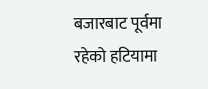बजारबाट पूर्वमा रहेको हटियामा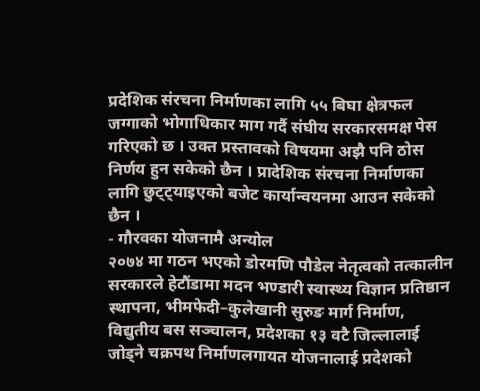प्रदेशिक संरचना निर्माणका लागि ५५ बिघा क्षेत्रफल जग्गाको भोगाधिकार माग गर्दै संघीय सरकारसमक्ष पेस गरिएको छ । उक्त प्रस्तावको विषयमा अझै पनि ठोस निर्णय हुन सकेको छैन । प्रादेशिक संरचना निर्माणका लागि छुट्ट्याइएको बजेट कार्यान्वयनमा आउन सकेको छैन ।
- गौरवका योजनामै अन्योल
२०७४ मा गठन भएको डोरमणि पौडेल नेतृत्वको तत्कालीन सरकारले हेटौंडामा मदन भण्डारी स्वास्थ्य विज्ञान प्रतिष्ठान स्थापना, भीमफेदी–कुलेखानी सुरुङ मार्ग निर्माण, विद्युतीय बस सञ्चालन, प्रदेशका १३ वटै जिल्लालाई जोड्ने चक्रपथ निर्माणलगायत योजनालाई प्रदेशको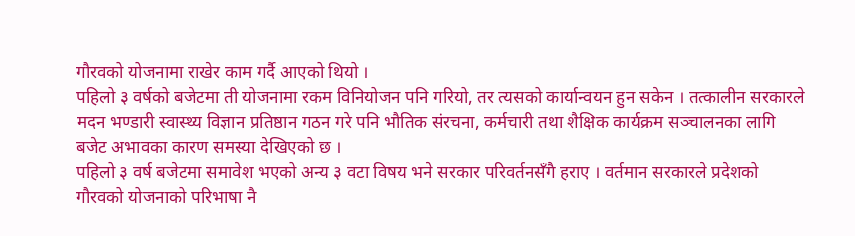गौरवको योजनामा राखेर काम गर्दै आएको थियो ।
पहिलो ३ वर्षको बजेटमा ती योजनामा रकम विनियोजन पनि गरियो, तर त्यसको कार्यान्वयन हुन सकेन । तत्कालीन सरकारले मदन भण्डारी स्वास्थ्य विज्ञान प्रतिष्ठान गठन गरे पनि भौतिक संरचना, कर्मचारी तथा शैक्षिक कार्यक्रम सञ्चालनका लागि बजेट अभावका कारण समस्या देखिएको छ ।
पहिलो ३ वर्ष बजेटमा समावेश भएको अन्य ३ वटा विषय भने सरकार परिवर्तनसँगै हराए । वर्तमान सरकारले प्रदेशको गौरवको योजनाको परिभाषा नै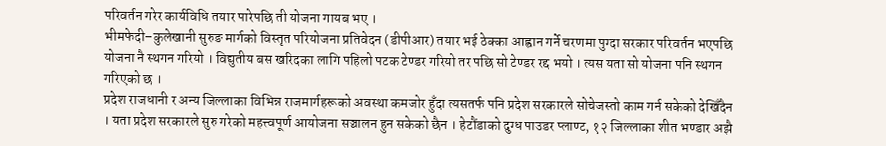परिवर्तन गरेर कार्यविधि तयार पारेपछि ती योजना गायब भए ।
भीमफेदी–कुलेखानी सुरुङ मार्गको विस्तृत परियोजना प्रतिवेदन (डीपीआर) तयार भई ठेक्का आह्वान गर्ने चरणमा पुग्दा सरकार परिवर्तन भएपछि योजना नै स्थगन गरियो । विद्युतीय बस खरिदका लागि पहिलो पटक टेण्डर गरियो तर पछि सो टेण्डर रद्द भयो । त्यस यता सो योजना पनि स्थगन गरिएको छ ।
प्रदेश राजधानी र अन्य जिल्लाका विभिन्न राजमार्गहरूको अवस्था कमजोर हुँदा त्यसतर्फ पनि प्रदेश सरकारले सोचेजस्तो काम गर्न सकेको देखिँदैन । यता प्रदेश सरकारले सुरु गरेको महत्त्वपूर्ण आयोजना सञ्चालन हुन सकेको छैन । हेटौंडाको दुग्ध पाउडर प्लाण्ट, १२ जिल्लाका शीत भण्डार अझै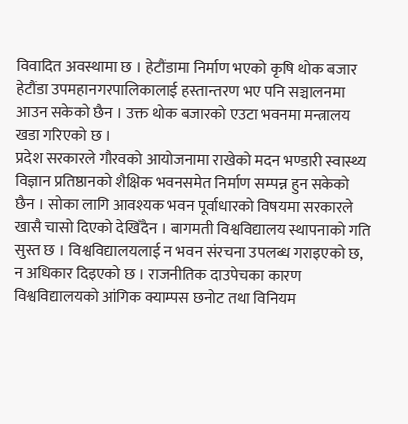विवादित अवस्थामा छ । हेटौंडामा निर्माण भएको कृषि थोक बजार हेटौंडा उपमहानगरपालिकालाई हस्तान्तरण भए पनि सञ्चालनमा आउन सकेको छैन । उक्त थोक बजारको एउटा भवनमा मन्त्रालय खडा गरिएको छ ।
प्रदेश सरकारले गौरवको आयोजनामा राखेको मदन भण्डारी स्वास्थ्य विज्ञान प्रतिष्ठानको शैक्षिक भवनसमेत निर्माण सम्पन्न हुन सकेको छैन । सोका लागि आवश्यक भवन पूर्वाधारको विषयमा सरकारले खासै चासो दिएको देखिँदैन । बागमती विश्वविद्यालय स्थापनाको गति सुस्त छ । विश्वविद्यालयलाई न भवन संरचना उपलब्ध गराइएको छ, न अधिकार दिइएको छ । राजनीतिक दाउपेचका कारण विश्वविद्यालयको आंगिक क्याम्पस छनोट तथा विनियम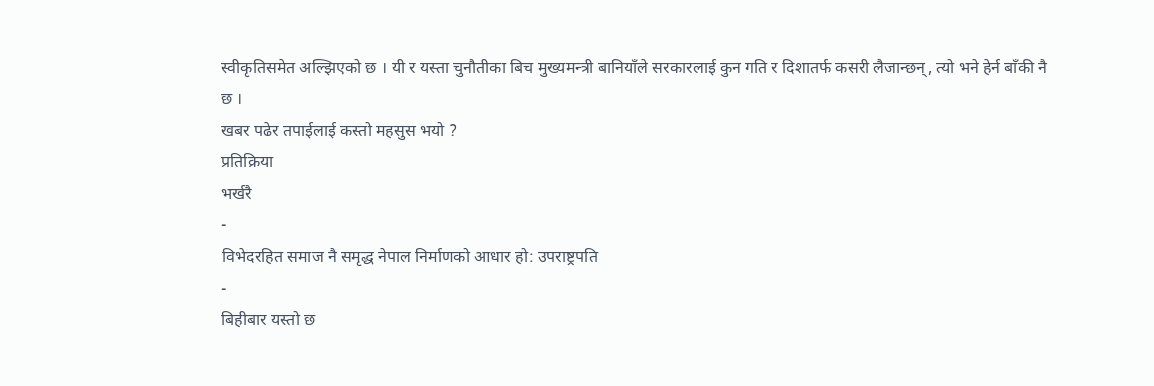स्वीकृतिसमेत अल्झिएको छ । यी र यस्ता चुनौतीका बिच मुख्यमन्त्री बानियाँले सरकारलाई कुन गति र दिशातर्फ कसरी लैजान्छन्, त्यो भने हेर्न बाँकी नै छ ।
खबर पढेर तपाईलाई कस्तो महसुस भयो ?
प्रतिक्रिया
भर्खरै
-
विभेदरहित समाज नै समृद्ध नेपाल निर्माणको आधार हो: उपराष्ट्रपति
-
बिहीबार यस्तो छ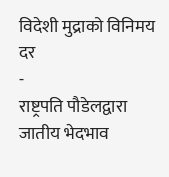विदेशी मुद्राको विनिमय दर
-
राष्ट्रपति पौडेलद्वारा जातीय भेदभाव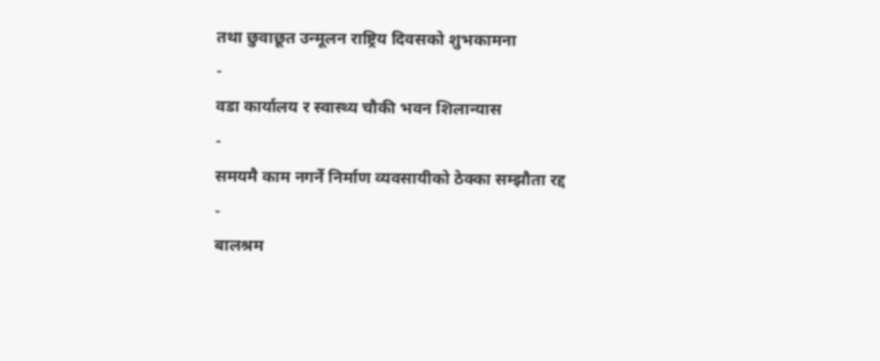तथा छुवाछूत उन्मूलन राष्ट्रिय दिवसको शुभकामना
-
वडा कार्यालय र स्वास्थ्य चौकी भवन शिलान्यास
-
समयमै काम नगर्ने निर्माण व्यवसायीको ठेक्का सम्झौता रद्द
-
बालश्रम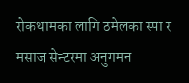रोकथामका लागि ठमेलका स्पा र मसाज सेन्टरमा अनुगमन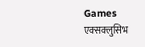Games
एक्सक्लुसिभ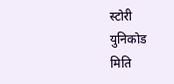स्टोरी
युनिकोड
मिति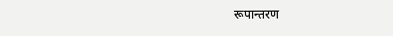रूपान्तरण